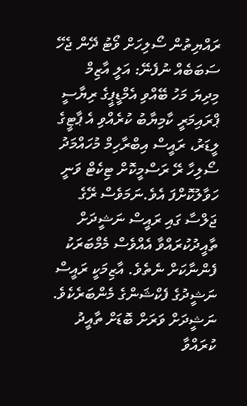ރައްޔިތުން ސޯލިހަށް ވޯޓު ދޭން ޖެހޭ ސަބަބެއް ނުފެނޭ: އަލީ އާޒިމް
މިދިޔަ މަހު ބޭއްވި އެމްޑީޕީގެ ރިޔާސީ ޕްރައިމަރީ ކާމިޔާބު ކުރެއްވި އެ ޕާޓީގެ ލީޑަރު، ރައީސް އިބްރާހިމް މުހައްމަދު ސޯލިހާ ރޭ ރަސްމީކޮށް ޓިކެޓް ވަނީ ހަވާލުކޮށްފަ އެވެ.ނަމަވެސް ރޭގެ ޖަލްސާ ގައި ރައީސް ނަޝީދަށް ތާއީދުކުރައްވާ އެއްވެސް މެމްބަރަކު ފެންނާކަށް ނެތެވެ. އާޒިމަކީ ރައީސް ނަޝީދުގެ ފެކްޝަންގެ މެންބަރެކެވެ. ނަޝީދަށް ވަރަށް ބޮޑަށް ތާއީދު ކުރައްވާ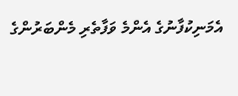އެމަނިކުފާނުގެ އެންމެ ވަފާތެރި މެންބަރުންގެ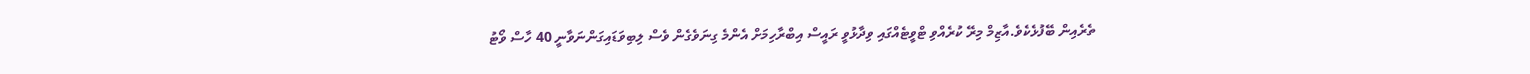ތެރެއިން ބޭފުޅެކެވެ.އާޒިމް މިރޭ ކުރެއްވި ޓްވީޓެއްގައި ވިދާޅުވީ ރައީސް އިބްރާހިމަށް އެންމެ ގިނަވެގެން ވެސް ލިބިވަޑައިގަންނަވާނީ 40 ހާސް ވޯޓު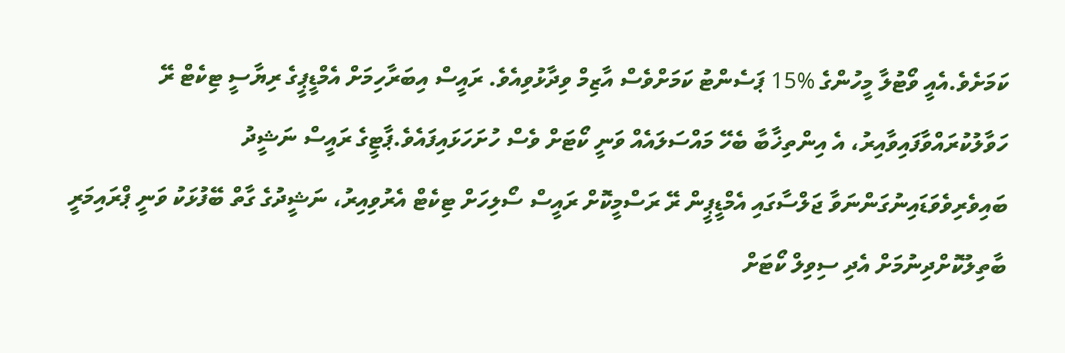ކަމަށެވެ.އެއީ ވޯޓުލާ މީހުންގެ %15 ޕަސެންޓު ކަމަށްވެސް އާޒިމް ވިދާޅުވިއެވެ. ރައީސް އިބަރާހިމަށް އެމްޑީޕީގެ ރިޔާސީ ޓިކެޓް ރޭ ހަވާލުކުރައްވާފައިވާއިރު، އެ އިންތިޚާބާ ބެހޭ މައްސަލައެއް ވަނީ ކޯޓަށް ވެސް ހުށަހަޅައިފައެވެ.ޕާޓީގެ ރައީސް ނަޝީދު ބައިވެރިވެވަޑައިނުގަންނަވާ ޖަލްސާގައި އެމްޑީޕީން ރޭ ރަސްމީކޮށް ރައީސް ސޯލިހަށް ޓިކެޓް އެރުވިއިރު، ނަޝީދުގެ ގާތް ބޭފުޅަކު ވަނީ ޕްރައިމަރީ ބާތިލުކޮށްދިނުމަށް އެދި ސިވިލް ކޯޓަށް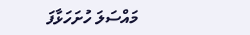މައްސަލަ ހުށަހަޅާފަ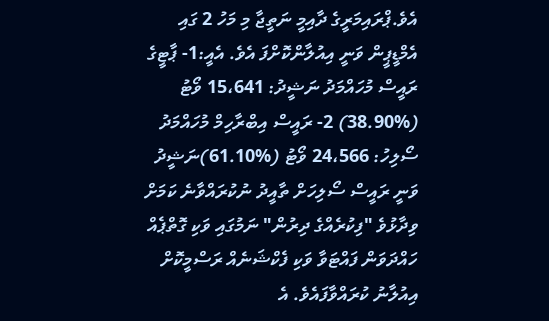އެވެ.ޕްރައިމަރީގެ ދާއިމީ ނަތީޖާ މި މަހު 2 ގައި އެމްޑީޕީން ވަނީ އިއުލާންކޮށްފަ އެވެ. އެއީ:1- ޕާޓީގެ ރައީސް މުހައްމަދު ނަޝީދު: 15،641 ވޯޓު (%38.90) 2- ރައީސް އިބްރާހިމް މުހައްމަދު ސޯލިހު: 24،566 ވޯޓު (%61.10)ނަޝީދު ވަނީ ރައީސް ސޯލިހަށް ތާއީދު ނުކުރައްވާނެ ކަމަށް ވިދާޅުވެ "ފިކުރެއްގެ ދިރުން" ނަމުގައި ވަކި ގޮތްޕެއް ހައްދަވަން ފައްޓަވާ ވަކި ފެކްޝަނެއް ރަސްމީކޮށް އިއުލާނު ކުރައްވާފައެވެ. އެ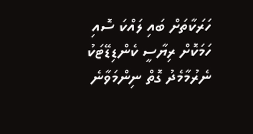ހަރަކާތަށް ބައި ލައްކަ ސޮއި ހަމަކޮށް ރިޔާސީ ކެންޑިޑޭޓަކު ނެރުމާމެދު ގޮތް ނިންމަވާނެ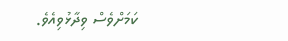ކަމަށްވެސް ވިދާޅުވިއެވެ.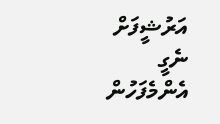އަރުޝީފަށް ނެގީ
އެންމެފަހުން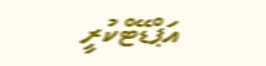އަޕްޑޭޓްކުރީ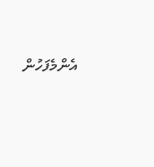އެންމެފަހުން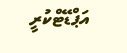އަޕްޑޭޓްކުރީ